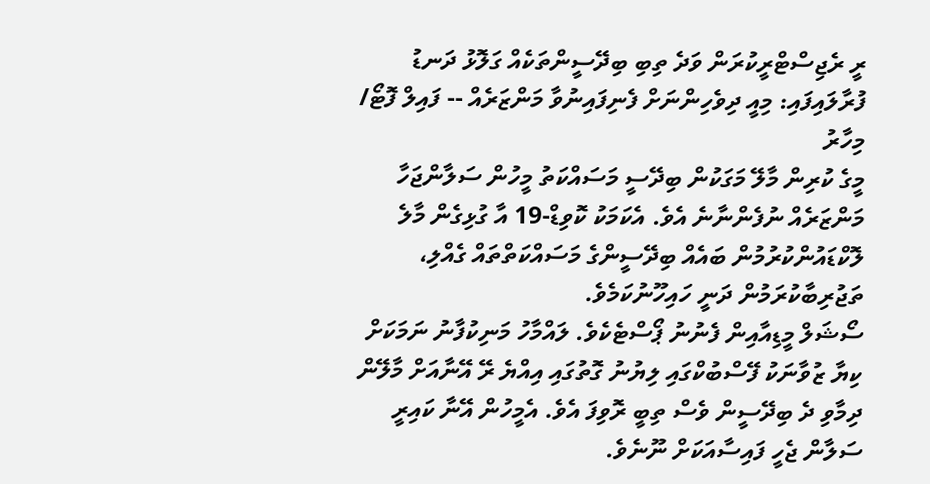ރީ ރެޖިސްޓްރީކުރަން ވަދެ ތިބި ބިދޭސީންތަކެއް ގަލޮޅު ދަނޑު ފުރާލައިފައި: މިއީ ދިވެހިންނަށް ފެނިފައިނުވާ މަންޒަރެއް -- ފައިލް ފޮޓޯ/ މިހާރު
މީގެ ކުރިން މާލޭ މަގަކުން ބިދޭސީ މަސައްކަތު މީހުން ސަލާންޖަހާ މަންޒަރެއް ނުފެންނާނެ އެވެ. އެކަމަކު ކޮވިޑް-19 އާ ގުޅިގެން މާލެ ލޮކްޑައުންކުރުމުން ބައެއް ބިދޭސީންގެ މަސައްކަތްތައް ގެއްލި، ތަޖުރިބާކުރަމުން ދަނީ ހައިހޫނުކަމެވެ.
ސޯޝަލް މީޑިއާއިން ފެނުނު ޕޯސްޓެކެވެ. ލައްމާހު މަނިކުފާނު ނަމަކަށް ކިޔާ ޒުވާނަކު ފޭސްބުކްގައި ލިޔުނު ގޮތުގައި އިއްޔެ ރޭ އޭނާއަށް މާލޭން ދިމާވި ދެ ބިދޭސީން ވެސް ތިބީ ރޮވިފަ އެވެ. އެމީހުން އޭނާ ކައިރީ ސަލާން ޖެހީ ފައިސާއަކަށް ނޫނެވެ.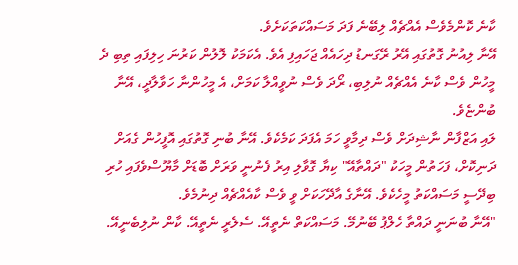ކާނެ ކޮންމެވެސް އެއްޗެއް ލިބޭނެ ފަދަ މަސައްކަތަކަށެވެ.
އޭނާ ލިއުނު ގޮތުގައި އޭރު ރޭގަނޑު ދިހައެއް ޖަހައިފި އެވެ. އެކަމަކު ލޮލުން ކަރުނަ ހިލިފައި ތިބި ދެ މީހުން ވެސް ކާނެ އެއްޗެއް ނުލިބި، ރޯދަ ވެސް ނުވީއްލާ ކަމަށް، އެ މީހުންނާ ހަވާލާދީ، އޭނާ ބުންޏެވެ.
ލައި އަޒްފާން ނާޝިދަށް ވެސް ދިމާވީ ހަމަ އެފަދަ ކަމެކެވެ. އޭނާ ބުނި ގޮތުގައި އޮފީހުން ގެއަށް ދަނިކޮށް، ފަހަތުން މީހަކު "ދައްތާއޭ" ކިޔާ ގޮވާލި އިރު ފެނުނީ ވަރަށް ބޮޑަށް މާޔޫސްވެފައި ހުރި ބިދޭސީ މަސައްކަތު މީހެކެވެ. އޭނާގެ އާދޭހަކަށް ވީ ވެސް ކާއެއްޗެއް ދިނުމެވެ.
"އޭނާ ބުނަނީ ދައްތާ ހެލްޕު ބޭނުމޭ. މަސައްކަތް ނެތީއޭ. ސެލެރީ ނެތީއޭ. ކާން ނުލިބެނީއޭ.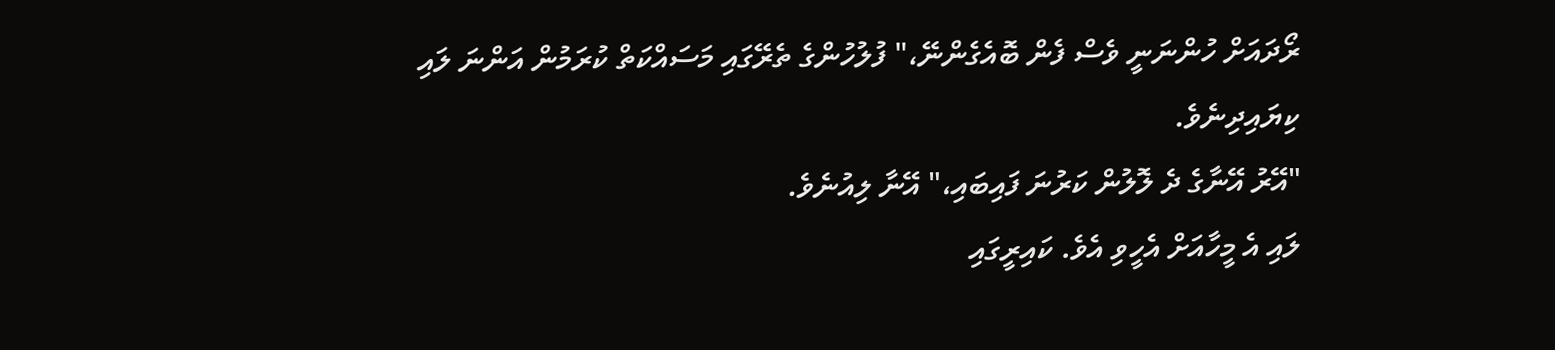ރޯދައަށް ހުންނަނީ ވެސް ފެން ބޮއެގެންނޭ،" ފުލުހުންގެ ތެރޭގައި މަސައްކަތް ކުރަމުން އަންނަ ލައި ކިޔައިދިނެވެ.
"އޭރު އޭނާގެ ދެ ލޮލުން ކަރުނަ ފައިބައި،" އޭނާ ލިއުނެވެ.
ލައި އެ މީހާއަށް އެހީވި އެވެ. ކައިރީގައި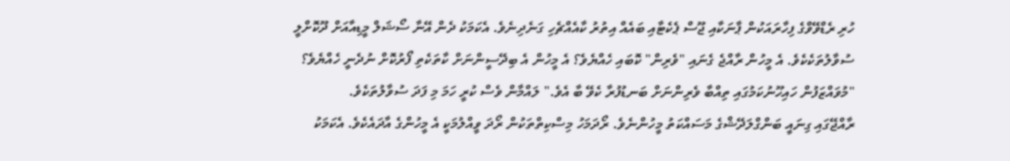ހުރި ރެޑްވޭވްގެ ފިހާރައަކުން ޕާނަކާއި ޖޫސް ޕެކެޓާއި ބައެއް އިތުރު ކާއެއްޗެހި ގަނެދިނެވެ. އެކަމަކު ދެން އޭނާ ސޯޝަލް މީޑިއާއަށް ދޫކޮށްލީ ސުވާލުތަކެކެވެ. އެ މީހުން ރާއްޖެ ގެނައި "ވެރިން" ކޮބައި ހެއްޔެވެ؟ އެ މީހުން އެ ބިދޭސީންނަށް ކާތަކެތި ފޯރުކޮށް ނުދެނީ ހެއްޔެވެ؟
"މުވައްޒަފުން ހައިހޫނުކަމުގައި ތިއްބާ ވެރިންނަށް ބަނޑުފުރާ ކެވޭ ބާ އެވެ." ލައްމާން ވެސް ކުރީ ހަމަ މި ފަދަ ސުވާލުތަކެވެ.
ރާއްޖޭގައި ގިނައީ ބަންގްލަދޭޝްގެ މަސައްކަތު މީހުންނެވެ. ރޯދަމަހު މިސްކިތްތަކުން ރޯދަ ވީއްލުމަކީ އެ މީހުންގެ އާދައެކެވެ. އެކަމަކު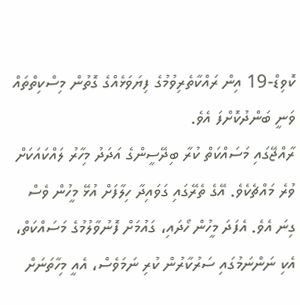ކޮވިޑް-19 އިން ރައްކާތެރިވުމުގެ ފިޔަވަޅެއްގެ ގޮތުން މިސްކިތްތައް ވަނީ ބަންދުކޮށްފަ އެވެ.
ރާއްޖޭގައި މަސައްކަތް ކުރާ ބިދޭސީންގެ އަދަދު މިހާރު ލައްކައަކަށް ވުރެ މައްޗެކެވެ. އޭގެ ތެރޭގައި ގަވައިދާ ހިލާފަށް އުޅޭ މީހުން ވެސް ގިނަ އެވެ. އެފަދަ މީހުން ހޯދައި، ގައުމަށް ފޮނުވާލުމުގެ މަސައްކަތް، އެކި ނަންނަމުގައި ސަރުކާރުން ކުރި ނަމަވެސް، އެއީ މިހާތަނަށް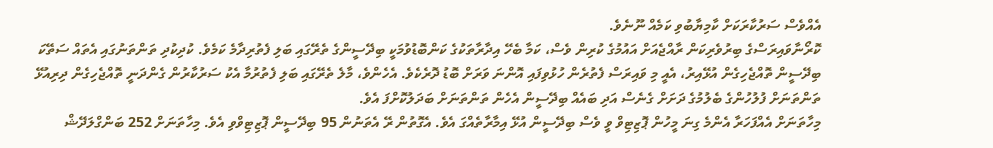އެއްވެސް ސަރުކާރަކަށް ކާމިޔާބުވި ކަމެއް ނޫނެވެ.
ކޮރޯނާވައިރަސްގެ ބިރުވެރިކަން ރާއްޖެއަށް އައުމުގެ ކުރިން ވެސް، ކަމާ ބެހޭ އިދާރާތަކުގެ ކަންބޮޑުވުމަކީ ބިދޭސީންގެ ތެރޭގައި ބަލި ފެތުރިދާމެ ކަމެވެ. ކުދިކުދި ތަންތަނުގައި އެތައް ސަތޭކަ ބިދޭސީން ތޮއްޖެހިގެން އުޅޭއިރު، އެއީ މި ވައިރަސް ފެތުރެން ހުޅުވިފައި އޮންނަ ވަރަށް ބޮޑު ދޮރެކެވެ. އެހެންވެ، މާލެ ތެރޭގައި ބަލި ފެތުރުމާ އެކު ސަރުކާރުން ގެންދަނީ ތޮއްޖެހިގެން ދިރިއުޅޭ ތަންތަނަށް ފުލުހުންގެ ބެލުމުގެ ދަށަށް ގެނެސް އަދި ބައެއް ބިދޭސީން އެހެން ތަންތަނަށް ބަދަލުކޮށްފަ އެވެ.
މިހާތަނަށް އެއްފަހަރާ އެންމެ ގިނަ މީހުން ޕޮޒިޓިވް ވީ ވެސް ބިދޭސީން އުޅޭ އިމާރާތެއްގަ އެވެ. އެގޮތުން ރޭ އެތަނުން 95 ބިދޭސީން ޕޮޒިޓިވްވި އެވެ. މިހާތަނަށް 252 ބަންގްލަދޭޝް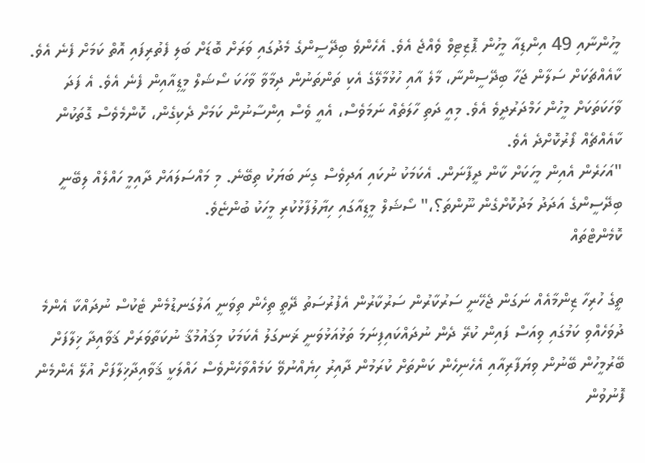މީހުންނާއި 49 އިންޑިއާ މީހުން ޕޮޒިޓިވް ވެއްޖެ އެވެ. އެހެންވެ ބިދޭސީންގެ މެދުގައި ވަރަށް ބޮޑަށް ބަލި ފެތުރިފައި އޮތް ކަމަށް ފެނެ އެވެ.
ކާއެއްޗަކަށް ސަލާން ޖަހާ ބިދޭސީންނާ، މާލެ އާއި ހުޅުމާލޭގެ އެކި ތަންތަނުން ދިމާވާ ވާހަކަ ސޯޝަލް މީޑިއާއިން ފެނެ އެވެ. އެ ފަދަ ވާހަކަތަކަށް މީހުން ހަމްދަރުދީވެ އެވެ. މިއީ ދަތި ހާލަތެއް ނަމަވެސް، އެއީ ވެސް އިންސާނުން ކަމަށް ދެކިގެން، ކޮންމެވެސް ގޮތަކުން ކާއެއްޗެއް ފޯރުކޮށްދެ އެވެ.
"އަހަރެން އެއިން މީހަކަށް ކާން ދީފާނަން. އެކަމަކު ނުކައި އަދިވެސް ގިނަ ބަޔަކު ތިބޭނެ. މި މައްސަލައަށް ދާއިމީ ހައްލެއް ލިބޭނީ ބިދޭސީންގެ އަދަދު މަދުކޮށްގެން ނޫންތަ؟،" ސޯޝަލް މީޑިއާގައި ހިޔާލުފާޅުކުރި މީހަކު ބުންޏެވެ.
ކޮމެންޓްތައް

ތީގެ ހުރިހާ ޒިންމާއެއް ނަގަން ޖެހޭނީ ސަރުކާރުން ސަރުކާރުން އެފުރުސަތު ދޭތީ ތިހެން ތިވަނީ އަލުގަނޑުމެން ޓެކުސް ނުދައްކާ އެންމެ ދުވަހެއްވި ކަމުގައި ވިއަސް ފައިން ކުރޭ ދެން ނުދައްކައިފިނަމަ ތަޅުއަޅުވަނީ ޜަނގަލު އެކަމަކު މިޤައުމުޤާ ނުކަތާވަރަށް ޤަވާއިދާ ޚިލާފަށް ބޭރުމީހުން ބޭނުން ވިޔަފާރިއާއި އެހެނިހެން ކަންތަށް ކުރަމުން ދާއިރު ހިޔެއްނުވޭ ކަމެއްވާހެންވެސް ހައްލަކީ ޤަވާއިދާޚިލާފަށް އުލޭ އެންމެން ފޮނުވުން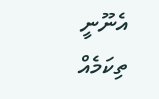އެނޫނީ ތިކަމެއް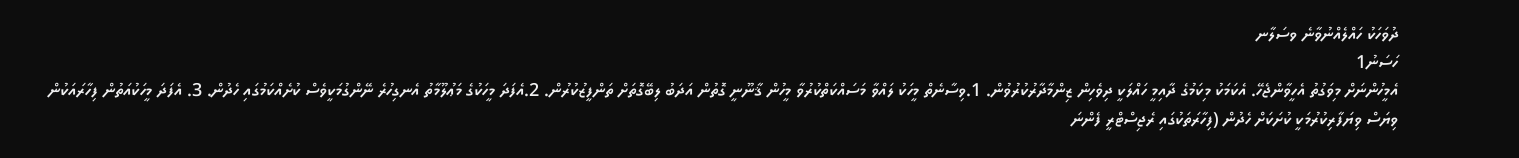ދުވަހަކު ހައްލެއްނުވާނެ ވސަލާނ
ހަސަނު1
އެމީހުންނަށް މިވަގުތު އެހީވާންޖެހޭ. އެކަމަކު މިކަމުގެ ދާއިމީ ހައްލަކީ ދިވެހިން ޒިންމާދާރުކުރުވުން. 1.ވިސާނެތް މީހަކު ލައްވާ މަސައްކަތްކުރުވާ މީހުން ޤާނޫނީ ގޮތުން އަދަބު ލިބޭގޮތަށް ތަންފީޒުކުރުން. 2.އެފަދަ މީހަކުގެ މަޢުލޫމާތު އެނގިހުރެ ނޭންގުމަކީވެސް ކުށެއްކަމުގައި ހެދުން. 3. އެފަދަ މީހަކުއަތުން ފިހާރައަކުން ވިޔަސް ވިޔަފާރިކުރުމަކީ ކުށަކަށް ހެދުން (ފިހާރަތަކުގައި ރެޖިސްޓްރީ ފެންނަ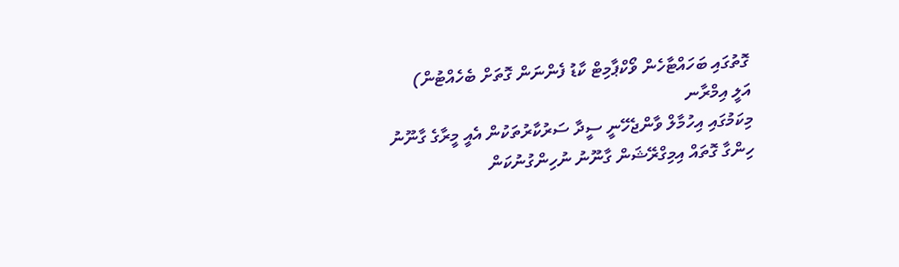ގޮތުގައި ބަހައްޓާހެން ވޯކްޕާމިޓް ކާޑު ފެންނަން ގޮތަށް ބެހެއްޓުން)
އަލީ އިމްރާނ
މިކަމުގައި އިހުމާލް ވާންޖެހޭނީ ސީދާ ސަރުކާރުތަކުން އެއީ މީރާގެ ގާނޫނު ހިންގާ ގޮތައް އިމިގްރޭޝަން ގާނޫނު ނުހިންގުނުކަން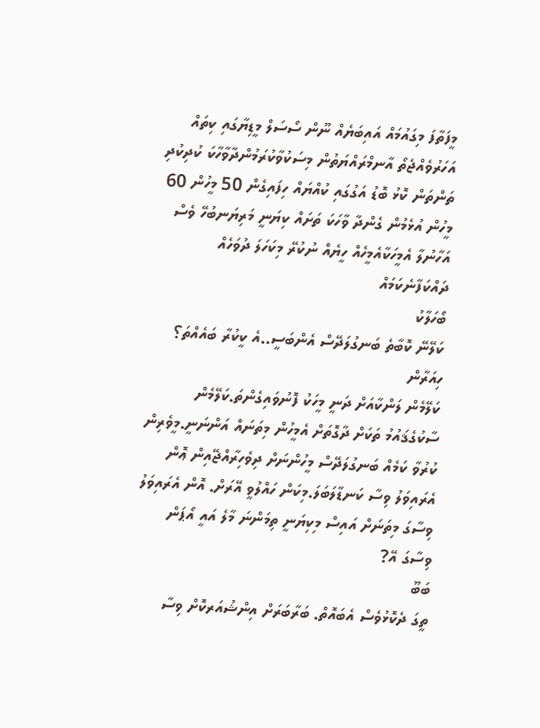މީފަތާފަ މިގައުމައް އައިބަޔެއް ނޫން ސޯސަލް މީޑިޔާގައި ކިތައް އަހަރުވެއްޖެތޯ އާނމްރައްޔަތުން މިސަކުވާކުރަމުންދާވާހާކަ ކުދިކުދި ތަންތަން ކޮޅު ބޮޑު އަގުގައި ކުއްޔައް ހިފައިގެން 50 މީހުން 60 މީހުން އުޅެމުން ގެންދާ ވާހަކަ ތަށައް ކިޔަނީ މަރިޔަނބުހޭ ވެސް އަހާނުލާ އެމީހަކާއެމީހެއް ހީޔެއް ނުކުރޭ މިކަހަލަ ދުވަހެއް ދައްކަފާނެކަމައް
ބޯހަލާކު
ކަލޭނޭ ކޮބާތެ ބަނގުލަދޭސް އެންބަސީ..އެ ކީކުރާ ބައެއްތަ؟
ހިއަރާން
ކަލޭމެން ލަންކާއަށް ދަނީ މީހަކު ފޮނުވައިގެންތަ.ކަލޭމެން ސާކުގެޤައުމު ތަކަށް ދާގޮތަށް އެމީހުން މިތަނައް އަންނަނީ.މީވެރިން ކުރުވާ ކަމެއް ބަނގުލަދޭސް މީހުންނަށް ދިވެހިރާއްޖޭއިން ޢޮން އެރައިވަލު ވިސާ ކަނޑާލަބަލަ.މިކަން ހައްލުވީ އޭރަށް. އޮން އެރައިވަލު ވިސާގަ މިތަނަށް އައިސް މިކިޔަނީ ތިމަންނަ މާލެ އައީ އޯޕަން ވިސާގަ އޭ?
ބަބޫ
ތީގަ ދެކޮޅުވެސް އެބައޮތް. ބަރާބަރަށް އިންޝުއަރކޮށް ވިސާ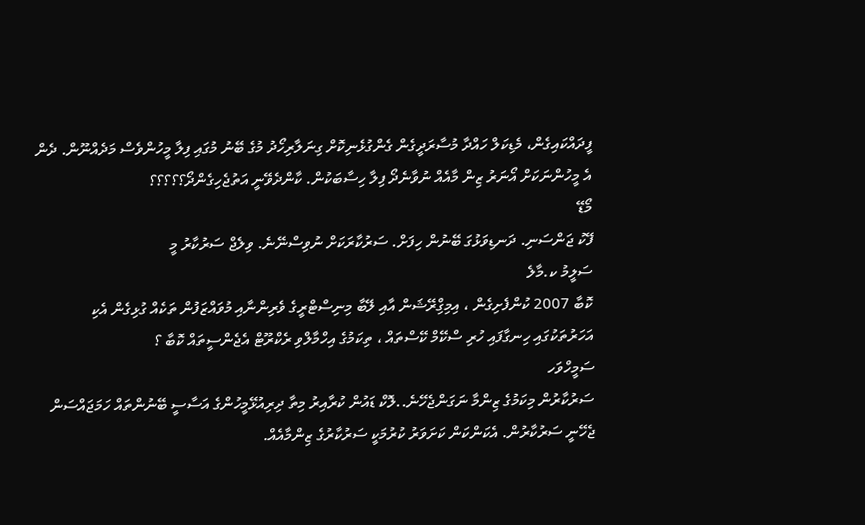ފީދައްކައިގެން، މެޑިކަލް ހައްދާ މުސާރަދީގެން ގެންގުޅެނިކޮށް ގިނަލާރިހޯދު މުގެ ބޭނު މުގައި ފިލާ މީހުންވެސް މަދެއްނޫން. ދެން އެ މީހުންނަކަށް އޯނަރު ޒިން މާއެއް ނުވާނެދޯ ފިލާ ހިސާބަކުން. ކާންދެވޭނީ އަތުޖެހިގެންދޯ؟؟؟؟؟
މޯޑޭ
ފޭކު ޖަންސަނި. ދަނޑިވަޅުގަ ބޭނުން ހިފަށް. ސަރުކާރަކަށް ނުވިސްނޭނެ. ވިލެޖް ސަރުކާރު މީ
ސަލީމު ކ.މާލެ
ކޮބާ 2007 ކުންފެށިގެން ، އިމިގިްރޭޝަން އާއި ލޭބާ މިނިސްޓްރީގެ ވެރިންނާއި މުވައްޒަފުން ތަކެއް ގުޅިގެން އެކި އަހަރުތަކުގައި ހިނގާފައި ހުރި ސްކޭމް ކޭސްތައް ، ތިކަމުގެ އިހްމާލްވި ރެކްރޫޓް އެޖެންސީތައް ކޮބާ ؟
ސަމީހްވަހ
ސަރުކާރުން މިކަމުގެ ޒިންމާ ނަގަންޖެހޭނެ..ލޮކް ޑައުން ކުރާއިރު މިތާ ދިރިއުޅޭމީހުންގެ އަސާސީ ބޭނުންތައް ހަމަޖައްސަން ޖެހޭނީ ސަރުކާރުން. އެކަންކަން ކަށަވަރު ކުރުމަކީ ސަރުކާރުގެ ޒިންމާއެއް.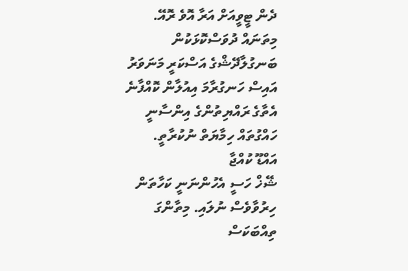ދެން ޓީވީއަށް އަރާ އޮވެ ރޮއޭ. މިތަނައް ދުވަސްކޮޅަކުން ބަނގުލާދޭޝްގެ އަސްކަރީ މަނަވަރު އައިސް ހަނގުރާމަ އިއުލާން ކޮއްފާނެ އެތާގެ ރައްޔިތުންގެ އިންސާނީ ހައްގުތައް ހިމާޔަތް ނުކުރާތީ.
އައްޑޫ ކުއްޖާ
ޝޭޚް ހަސީ އެހުންނަނީ ކަހާތަން ހިރުވާވެސް ނުލައި. މިތާންގަ ތިއްބަކަސް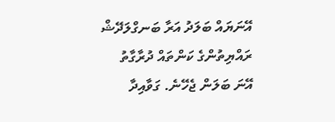އޭނަޔައް ބަލަދު އަރާ ބަނގްލަދޭޝް ރައްޔިތުންގެ ކަންތައް ދުރާގާތު އޭނަ ބަލަން ޖެހޭނެ. ގަވާއިދާ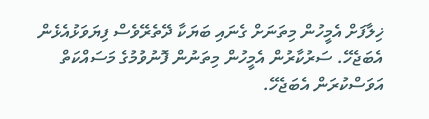ޚިލާފަށް އެމީހުން މިތަނަށް ގެނައި ބަޔަކާ ދޭތެރޭވެސް ފިޔަވަޅުއެޅެން އެބަޖެހޭ. ސަރުކާރުން އެމީހުން މިތަނުން ފޮނުވުމުގެ މަސައްކަތް އަވަސްކުރަން އެބަޖެހޭ.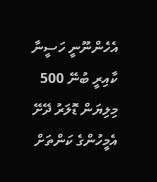އެހެންނޫނީ ހަސީނާ ކާއިރީ ބުނޭ 500 މިލިޔަން ޑޮލަރު ދޭށޭ އެމީހުންގެ ކަންތަށް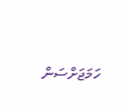ހަމަޖަށްސަން